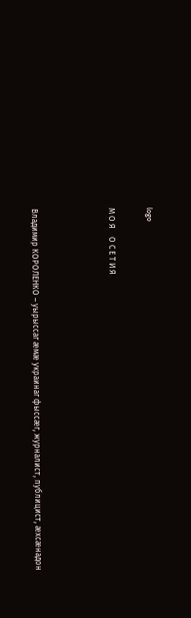logo

М О Я    О С Е Т И Я



Владимир КОРОЛЕНКО – уырыссаг æмæ украинаг фыссæг, журналист, публицист, æхсæнадон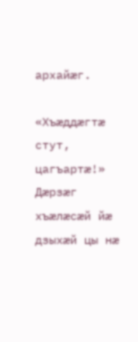архайæг.

«Хъæддæгтæ стут, цагъартæ!» Дæрзæг хъæлæсæй йæ дзыхæй цы нæ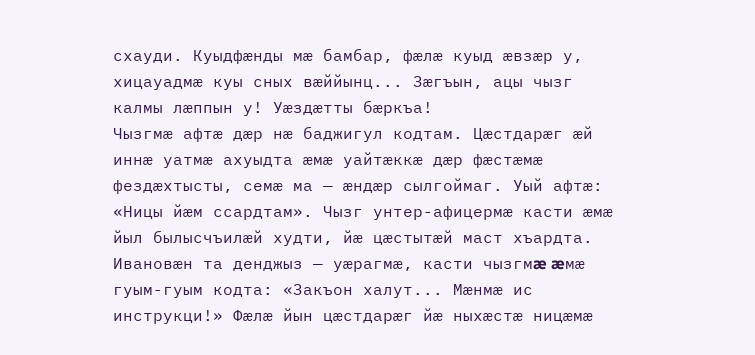схауди. Куыдфæнды мæ бамбар, фæлæ куыд æвзæр у, хицауадмæ куы сных вæййынц... Зæгъын, ацы чызг калмы лæппын у! Уæздæтты бæркъа!
Чызгмæ афтæ дæр нæ баджигул кодтам. Цæстдарæг æй иннæ уатмæ ахуыдта æмæ уайтæккæ дæр фæстæмæ фездæхтысты, семæ ма — æндæр сылгоймаг. Уый афтæ: «Ницы йæм ссардтам». Чызг унтер-афицермæ касти æмæ йыл былысчъилæй худти, йæ цæстытæй маст хъардта. Ивановæн та денджыз — уæрагмæ, касти чызгмæ æмæ гуым-гуым кодта: «Закъон халут... Мæнмæ ис инструкци!» Фæлæ йын цæстдарæг йæ ныхæстæ ницæмæ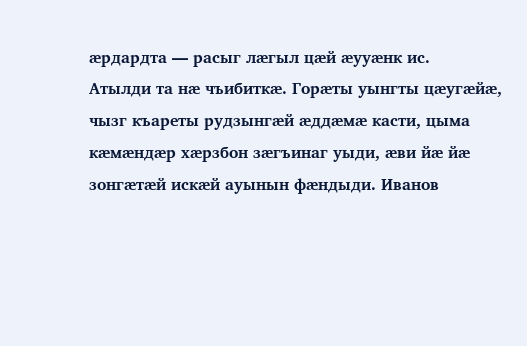æрдардта — расыг лæгыл цæй æууæнк ис.
Атылди та нæ чъибиткæ. Горæты уынгты цæугæйæ, чызг къареты рудзынгæй æддæмæ касти, цыма кæмæндæр хæрзбон зæгъинаг уыди, æви йæ йæ зонгæтæй искæй ауынын фæндыди. Иванов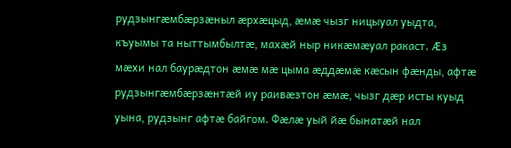рудзынгæмбæрзæныл æрхæцыд, æмæ чызг ницыуал уыдта, къуымы та ныттымбылтæ, махæй ныр никæмæуал ракаст. Æз мæхи нал баурæдтон æмæ мæ цыма æддæмæ кæсын фæнды, афтæ рудзынгæмбæрзæнтæй иу раивæзтон æмæ, чызг дæр исты куыд уына, рудзынг афтæ байгом. Фæлæ уый йæ бынатæй нал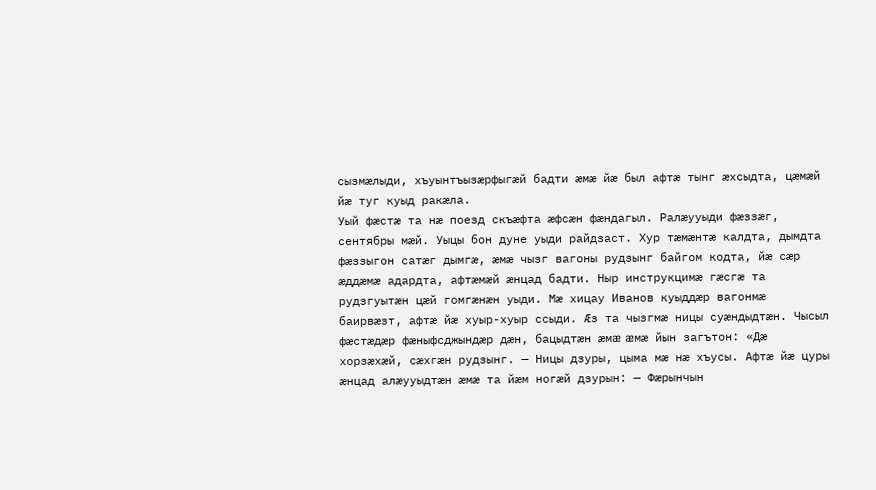сызмæлыди, хъуынтъызæрфыгæй бадти æмæ йæ был афтæ тынг æхсыдта, цæмæй йæ туг куыд ракæла.
Уый фæстæ та нæ поезд скъæфта æфсæн фæндагыл. Ралæууыди фæззæг, сентябры мæй. Уыцы бон дуне уыди райдзаст. Хур тæмæнтæ калдта, дымдта фæззыгон сатæг дымгæ, æмæ чызг вагоны рудзынг байгом кодта, йæ сæр æддæмæ адардта, афтæмæй æнцад бадти. Ныр инструкцимæ гæсгæ та рудзгуытæн цæй гомгæнæн уыди. Мæ хицау Иванов куыддæр вагонмæ баирвæзт, афтæ йæ хуыр-хуыр ссыди. Æз та чызгмæ ницы суæндыдтæн. Чысыл фæстæдæр фæныфсджындæр дæн, бацыдтæн æмæ æмæ йын загътон: «Дæ хорзæхæй, сæхгæн рудзынг. — Ницы дзуры, цыма мæ нæ хъусы. Афтæ йæ цуры æнцад алæууыдтæн æмæ та йæм ногæй дзурын: — Фæрынчын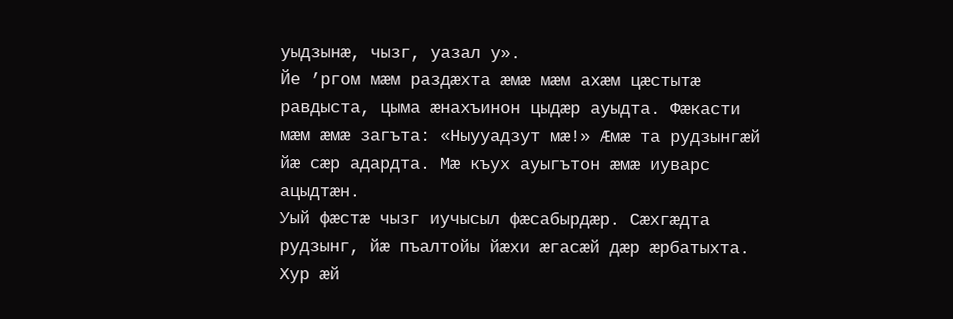уыдзынæ, чызг, уазал у».
Йе ’ргом мæм раздæхта æмæ мæм ахæм цæстытæ равдыста, цыма æнахъинон цыдæр ауыдта. Фæкасти мæм æмæ загъта: «Ныууадзут мæ!» Æмæ та рудзынгæй йæ сæр адардта. Мæ къух ауыгътон æмæ иуварс ацыдтæн.
Уый фæстæ чызг иучысыл фæсабырдæр. Сæхгæдта рудзынг, йæ пъалтойы йæхи æгасæй дæр æрбатыхта. Хур æй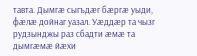тавта. Дымгæ сыгъдæг бæргæ уыди, фæлæ дойнаг уазал. Уæддæр та чызг рудзынджы раз сбадти æмæ та дымгæмæ йæхи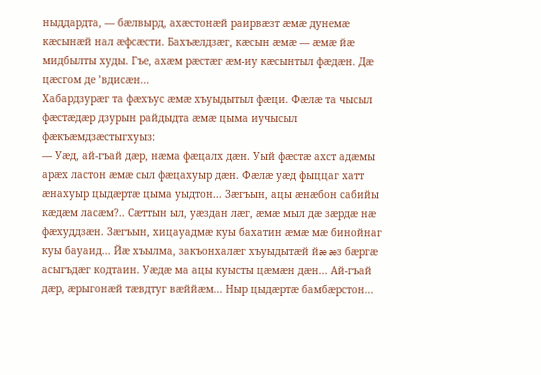ныддардта, — бæлвырд, ахæстонæй раирвæзт æмæ дунемæ кæсынæй нал æфсæсти. Бахъæлдзæг, кæсын æмæ — æмæ йæ мидбылты худы. Гъе, ахæм рæстæг æм-иу кæсынтыл фæдæн. Дæ цæсгом де ’вдисæн...
Хабардзурæг та фæхъус æмæ хъуыдытыл фæци. Фæлæ та чысыл фæстæдæр дзурын райдыдта æмæ цыма иучысыл фæкъæмдзæстыгхуыз:
— Уæд, ай-гъай дæр, нæма фæцалх дæн. Уый фæстæ ахст адæмы арæх ластон æмæ сыл фæцахуыр дæн. Фæлæ уæд фыццаг хатт æнахуыр цыдæртæ цыма уыдтон... Зæгъын, ацы æнæбон сабийы кæдæм ласæм?.. Сæттын ыл, уæздан лæг, æмæ мыл дæ зæрдæ нæ фæхуддзæн. Зæгъын, хицауадмæ куы бахатин æмæ мæ бинойнаг куы бауаид... Йæ хъылма, закъонхалæг хъуыдытæй йæ æз бæргæ асыгъдæг кодтаин. Уæдæ ма ацы куысты цæмæн дæн... Ай-гъай дæр, æрыгонæй тæвдтуг вæййæм... Ныр цыдæртæ бамбæрстон...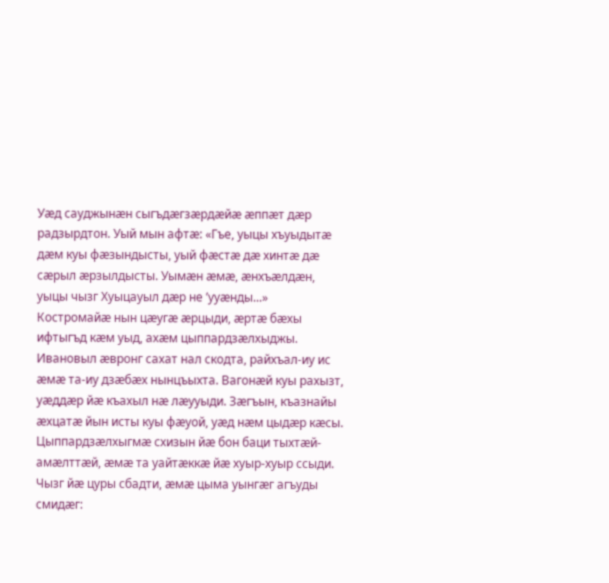Уæд сауджынæн сыгъдæгзæрдæйæ æппæт дæр радзырдтон. Уый мын афтæ: «Гъе, уыцы хъуыдытæ дæм куы фæзындысты, уый фæстæ дæ хинтæ дæ сæрыл æрзылдысты. Уымæн æмæ, æнхъæлдæн, уыцы чызг Хуыцауыл дæр не ’ууæнды...»
Костромайæ нын цæугæ æрцыди, æртæ бæхы ифтыгъд кæм уыд, ахæм цыппардзæлхыджы. Ивановыл æвронг сахат нал скодта, райхъал-иу ис æмæ та-иу дзæбæх нынцъыхта. Вагонæй куы рахызт, уæддæр йæ къахыл нæ лæууыди. Зæгъын, къазнайы æхцатæ йын исты куы фæуой, уæд нæм цыдæр кæсы. Цыппардзæлхыгмæ схизын йæ бон баци тыхтæй-амæлттæй, æмæ та уайтæккæ йæ хуыр-хуыр ссыди. Чызг йæ цуры сбадти, æмæ цыма уынгæг агъуды смидæг: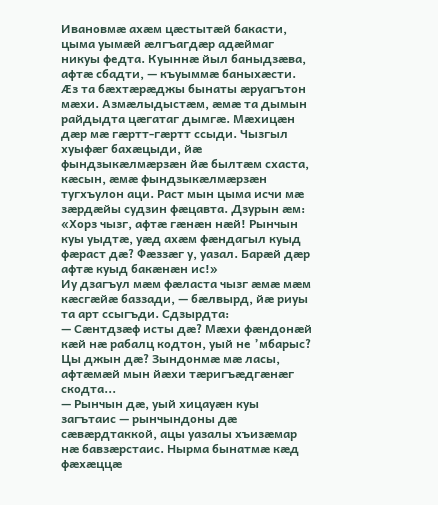Ивановмæ ахæм цæстытæй бакасти, цыма уымæй æлгъагдæр адæймаг никуы федта. Куыннæ йыл баныдзæва, афтæ сбадти, — къуыммæ баныхæсти. Æз та бæхтæрæджы бынаты æруагътон мæхи. Азмæлыдыстæм, æмæ та дымын райдыдта цæгатаг дымгæ. Мæхицæн дæр мæ гæртт-гæртт ссыди. Чызгыл хуыфæг бахæцыди, йæ фындзыкæлмæрзæн йæ былтæм схаста, кæсын, æмæ фындзыкæлмæрзæн тугхъулон аци. Раст мын цыма исчи мæ зæрдæйы судзин фæцавта. Дзурын æм: «Хорз чызг, афтæ гæнæн нæй! Рынчын куы уыдтæ, уæд ахæм фæндагыл куыд фæраст дæ? Фæззæг у, уазал. Барæй дæр афтæ куыд бакæнæн ис!»
Иу дзагъул мæм фæласта чызг æмæ мæм кæсгæйæ баззади, — бæлвырд, йæ риуы та арт ссыгъди. Сдзырдта:
— Сæнтдзæф исты дæ? Мæхи фæндонæй кæй нæ рабалц кодтон, уый не ’мбарыс? Цы джын дæ? Зындонмæ мæ ласы, афтæмæй мын йæхи тæригъæдгæнæг скодта...
— Рынчын дæ, уый хицауæн куы загътаис — рынчындоны дæ сæвæрдтаккой, ацы уазалы хъизæмар нæ бавзæрстаис. Нырма бынатмæ кæд фæхæццæ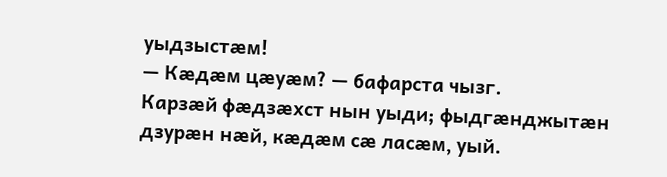уыдзыстæм!
— Кæдæм цæуæм? — бафарста чызг.
Карзæй фæдзæхст нын уыди; фыдгæнджытæн дзурæн нæй, кæдæм сæ ласæм, уый.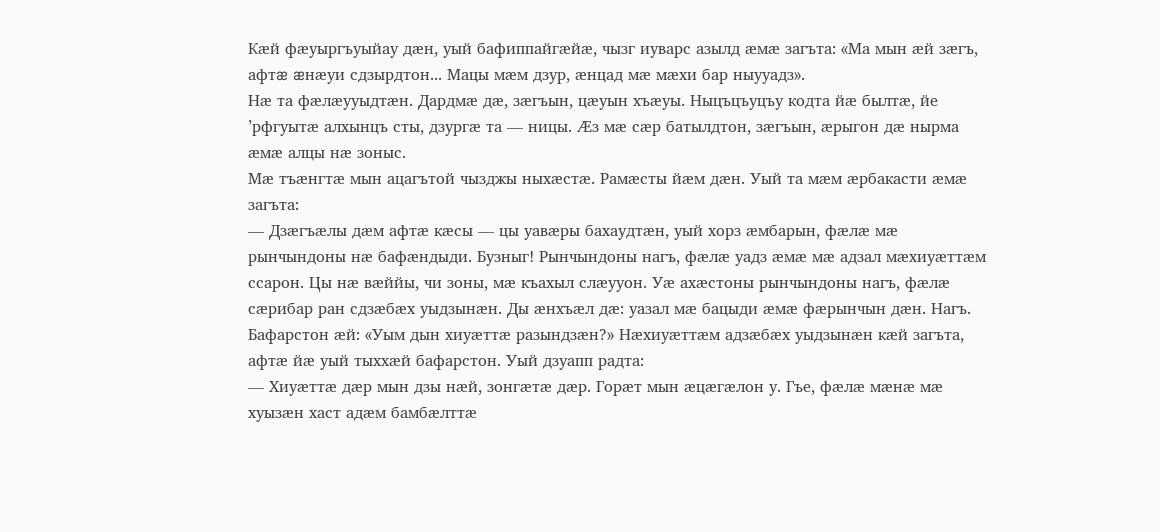Кæй фæуыргъуыйау дæн, уый бафиппайгæйæ, чызг иуварс азылд æмæ загъта: «Ма мын æй зæгъ, афтæ æнæуи сдзырдтон... Мацы мæм дзур, æнцад мæ мæхи бар ныууадз».
Нæ та фæлæууыдтæн. Дардмæ дæ, зæгъын, цæуын хъæуы. Ныцъцъуцъу кодта йæ былтæ, йе ’рфгуытæ алхынцъ сты, дзургæ та — ницы. Æз мæ сæр батылдтон, зæгъын, æрыгон дæ нырма æмæ алцы нæ зоныс.
Мæ тъæнгтæ мын ацагътой чызджы ныхæстæ. Рамæсты йæм дæн. Уый та мæм æрбакасти æмæ загъта:
— Дзæгъæлы дæм афтæ кæсы — цы уавæры бахаудтæн, уый хорз æмбарын, фæлæ мæ рынчындоны нæ бафæндыди. Бузныг! Рынчындоны нагъ, фæлæ уадз æмæ мæ адзал мæхиуæттæм ссарон. Цы нæ вæййы, чи зоны, мæ къахыл слæууон. Уæ ахæстоны рынчындоны нагъ, фæлæ сæрибар ран сдзæбæх уыдзынæн. Ды æнхъæл дæ: уазал мæ бацыди æмæ фæрынчын дæн. Нагъ. Бафарстон æй: «Уым дын хиуæттæ разындзæн?» Нæхиуæттæм адзæбæх уыдзынæн кæй загъта, афтæ йæ уый тыххæй бафарстон. Уый дзуапп радта:
— Хиуæттæ дæр мын дзы нæй, зонгæтæ дæр. Горæт мын æцæгæлон у. Гъе, фæлæ мæнæ мæ хуызæн хаст адæм бамбæлттæ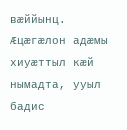вæййынц. Æцæгæлон адæмы хиуæттыл кæй нымадта, ууыл бадис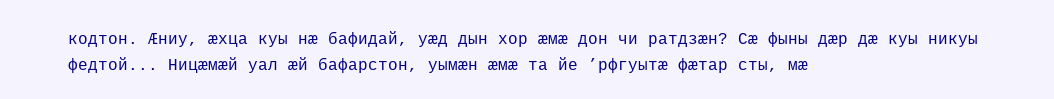кодтон. Æниу, æхца куы нæ бафидай, уæд дын хор æмæ дон чи ратдзæн? Сæ фыны дæр дæ куы никуы федтой... Ницæмæй уал æй бафарстон, уымæн æмæ та йе ’рфгуытæ фæтар сты, мæ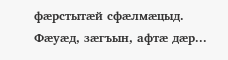фæрстытæй сфæлмæцыд.
Фæуæд, зæгъын, афтæ дæр...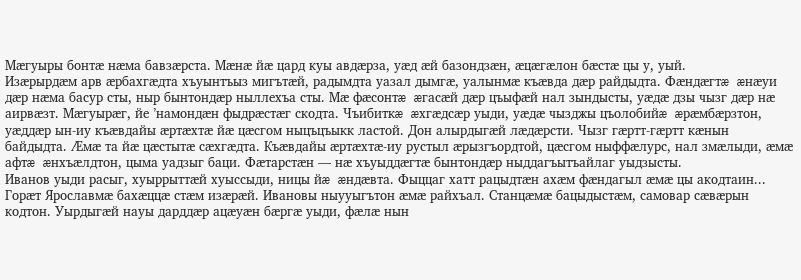Мæгуыры бонтæ нæма бавзæрста. Мæнæ йæ цард куы авдæрза, уæд æй базондзæн, æцæгæлон бæстæ цы у, уый.
Изæрырдæм арв æрбахгæдта хъуынтъыз мигътæй, радымдта уазал дымгæ, уалынмæ къæвда дæр райдыдта. Фæндæгтæ æнæуи дæр нæма басур сты, ныр бынтондæр ныллехъа сты. Мæ фæсонтæ æгасæй дæр цъыфæй нал зындысты, уæдæ дзы чызг дæр нæ аирвæзт. Мæгуырæг, йе ’намондæн фыдрæстæг скодта. Чъибиткæ æхгæдсæр уыди, уæдæ чызджы цъолобийæ æрæмбæрзтон, уæддæр ын-иу къæвдайы æртæхтæ йæ цæсгом ныцъцъыкк ластой. Дон алырдыгæй лæдæрсти. Чызг гæртт-гæртт кæнын байдыдта. Æмæ та йæ цæстытæ сæхгæдта. Къæвдайы æртæхтæ-иу рустыл æрызгъордтой, цæсгом ныффæлурс, нал змæлыди, æмæ афтæ æнхъæлдтон, цыма уадзыг баци. Фæтарстæн — нæ хъуыддæгтæ бынтондæр ныддагъытъайлаг уыдзысты.
Иванов уыди расыг, хуыррыттæй хуыссыди, ницы йæ æндæвта. Фыццаг хатт рацыдтæн ахæм фæндагыл æмæ цы акодтаин...
Горæт Ярославмæ бахæццæ стæм изæрæй. Ивановы ныууыгътон æмæ райхъал. Станцæмæ бацыдыстæм, самовар сæвæрын кодтон. Уырдыгæй науы дарддæр ацæуæн бæргæ уыди, фæлæ нын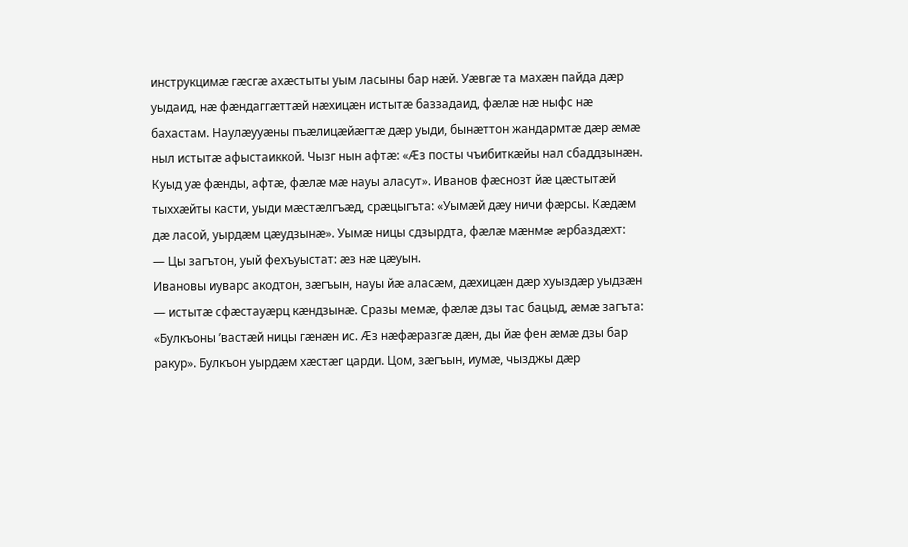инструкцимæ гæсгæ ахæстыты уым ласыны бар нæй. Уæвгæ та махæн пайда дæр уыдаид, нæ фæндаггæттæй нæхицæн истытæ баззадаид, фæлæ нæ ныфс нæ бахастам. Наулæууæны пъæлицæйæгтæ дæр уыди, бынæттон жандармтæ дæр æмæ ныл истытæ афыстаиккой. Чызг нын афтæ: «Æз посты чъибиткæйы нал сбаддзынæн. Куыд уæ фæнды, афтæ, фæлæ мæ науы аласут». Иванов фæснозт йæ цæстытæй тыххæйты касти, уыди мæстæлгъæд, срæцыгъта: «Уымæй дæу ничи фæрсы. Кæдæм дæ ласой, уырдæм цæудзынæ». Уымæ ницы сдзырдта, фæлæ мæнмæ æрбаздæхт:
— Цы загътон, уый фехъуыстат: æз нæ цæуын.
Ивановы иуварс акодтон, зæгъын, науы йæ аласæм, дæхицæн дæр хуыздæр уыдзæн — истытæ сфæстауæрц кæндзынæ. Сразы мемæ, фæлæ дзы тас бацыд, æмæ загъта: «Булкъоны ’вастæй ницы гæнæн ис. Æз нæфæразгæ дæн, ды йæ фен æмæ дзы бар ракур». Булкъон уырдæм хæстæг царди. Цом, зæгъын, иумæ, чызджы дæр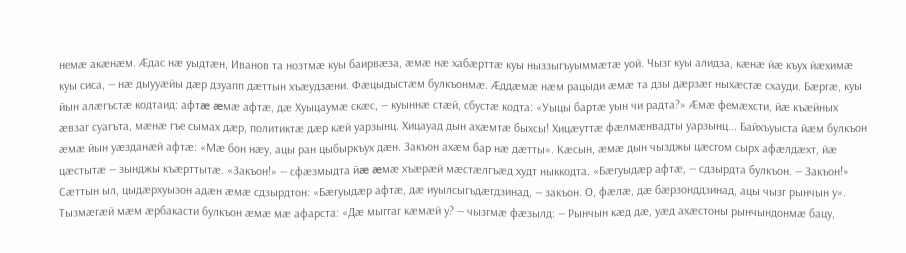немæ акæнæм. Æдас нæ уыдтæн, Иванов та нозтмæ куы баирвæза, æмæ нæ хабæрттæ куы ныззыгъуыммæтæ уой. Чызг куы алидза, кæнæ йæ къух йæхимæ куы сиса, — нæ дыууæйы дæр дзуапп дæттын хъæудзæни. Фæцыдыстæм булкъонмæ. Æддæмæ нæм рацыди æмæ та дзы дæрзæг ныхæстæ схауди. Бæргæ, куы йын алæгъстæ кодтаид: афтæ æмæ афтæ, дæ Хуыцаумæ скæс, — куыннæ стæй, сбустæ кодта: «Уыцы бартæ уын чи радта?» Æмæ фемæхсти, йæ къæйных æвзаг суагъта, мæнæ гъе сымах дæр, политиктæ дæр кæй уарзынц. Хицауад дын ахæмтæ быхсы! Хицæуттæ фæлмæнвадты уарзынц... Байхъуыста йæм булкъон æмæ йын уæзданæй афтæ: «Мæ бон нæу, ацы ран цыбыркъух дæн. Закъон ахæм бар нæ дæтты». Кæсын, æмæ дын чызджы цæсгом сырх афæлдæхт, йæ цæстытæ — зынджы къæрттытæ. «Закъон!» — сфæзмыдта йæ æмæ хъæрæй мæстæлгъæд худт ныккодта. «Бæгуыдæр афтæ, — сдзырдта булкъон. — Закъон!»
Сæттын ыл, цыдæрхуызон адæн æмæ сдзырдтон: «Бæгуыдæр афтæ, дæ иуылсыгъдæгдзинад, — закъон. О, фæлæ, дæ бæрзонддзинад, ацы чызг рынчын у». Тызмæгæй мæм æрбакасти булкъон æмæ мæ афарста: «Дæ мыггаг кæмæй у? — чызгмæ фæзылд: — Рынчын кæд дæ, уæд ахæстоны рынчындонмæ бацу,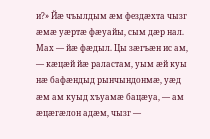и?» Йæ чъылдым æм фездæхта чызг æмæ уæртæ фæуайы, сым дæр нал. Мах — йæ фæдыл. Цы зæгъæн ис ам, — кæцæй йæ раластам, уым æй куы нæ бафæндыд рынчындонмæ, уæд æм ам куыд хъуамæ бацæуа, — ам æцæгæлон адæм, чызг —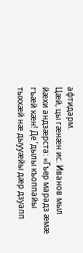афтидарм.
Цæй, цы гæнæн ис. Иванов мыл йæхи андзæрста: «Гъер марадз æмæ гъæй кæн! Де ’дылы къоппайы тыххæй нæ дыууæйы дæр дзуапп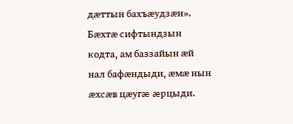дæттын бахъæудзæн». Бæхтæ сифтындзын кодта, ам баззайын æй нал бафæндыди, æмæ нын æхсæв цæугæ æрцыди.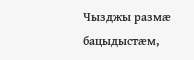Чызджы размæ бацыдыстæм,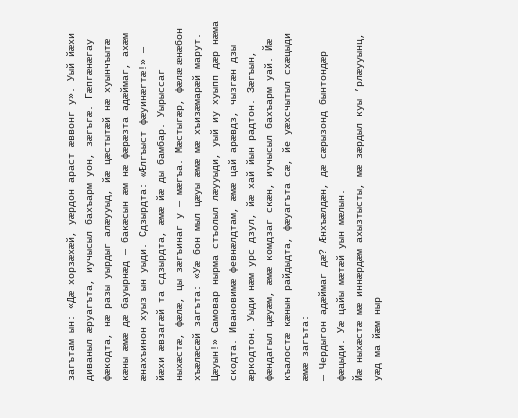загътам ын: «Дæ хорзæхæй, уæрдон араст æввонг у». Уый йæхи диваныл æруагъта, иучысыл бахъарм уон, зæгъгæ. Гæпгæнæгау фæкодта, нæ разы уырдыг алæууыд, йæ цæстытæй нæ хуынчъытæ кæны æмæ дæ бауырнæд — бакæсын æм нæ фæрæзта адæймаг, ахæм æнахъинон хуыз ын уыди. Сдзырдта: «Æлгъыст фæуинæгтæ!» — йæхи æвзагæй та сдзырдта, æмæ йæ ды бамбар. Уырыссаг ныхæстæ, фæлæ, цы зæгъинаг у — мæгъа. Мæстыгæр, фæлæ æнæбон хъæлæсæй загъта: «Уæ бон мыл цæуы æмæ мæ хъизæмарæй марут. Цæуын!» Самовар нырма стъолыл лæууыди, уый иу хуыпп дæр нæма скодта. Ивановимæ февнæлдтам, æмæ цай арæвдз, чызгæн дзы æркодтон. Уыди нæм урс дзул, йæ хай йын радтон. Зæгъын, фæндагыл цæуæм, æмæ комдзаг скæн, иучысыл бахъарм уай. Йæ къалостæ кæнын райдыдта, фæуагъта сæ, йе уæхсчытыл схæцыди æмæ загъта:
— Чердыгон адæймаг дæ? Æнхъæлдæн, дæ сæрызонд бынтондæр фæцыди. Уæ цайы мæтæй уын мæлын.
Йæ ныхæстæ мæ иннæрдæм ахызтысты, мæ зæрдыл куы ’рлæууынц, уæд ма йæм ныр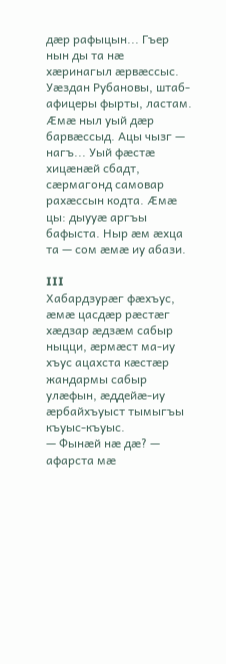дæр рафыцын... Гъер нын ды та нæ хæринагыл æрвæссыс. Уæздан Рубановы, штаб-афицеры фырты, ластам. Æмæ ныл уый дæр барвæссыд. Ацы чызг — нагъ... Уый фæстæ хицæнæй сбадт, сæрмагонд самовар рахæссын кодта. Æмæ цы: дыууæ аргъы бафыста. Ныр æм æхца та — сом æмæ иу абази.

III
Хабардзурæг фæхъус, æмæ цасдæр рæстæг хæдзар æдзæм сабыр ныцци, æрмæст ма-иу хъус ацахста кæстæр жандармы сабыр улæфын, æддейæ-иу æрбайхъуыст тымыгъы къуыс-къуыс.
— Фынæй нæ дæ? — афарста мæ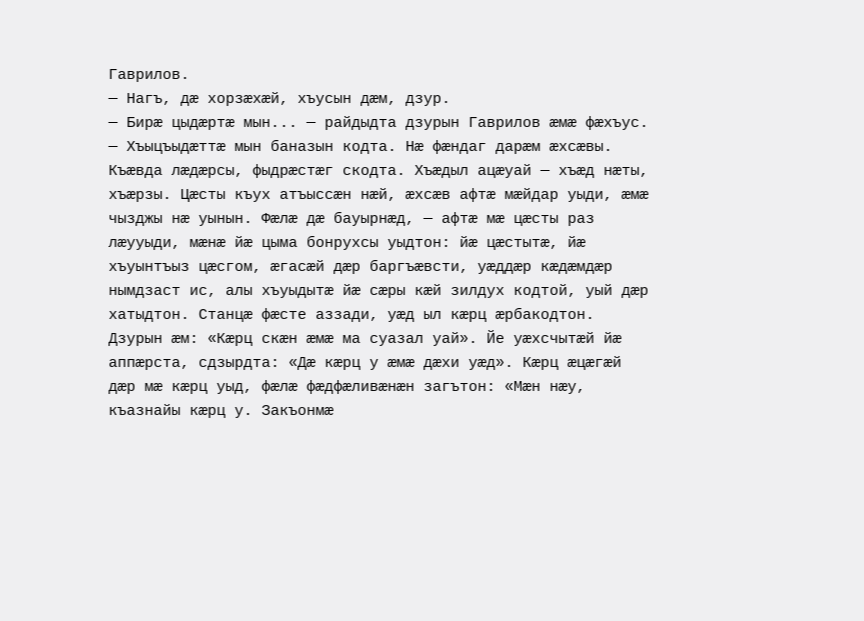Гаврилов.
— Нагъ, дæ хорзæхæй, хъусын дæм, дзур.
— Бирæ цыдæртæ мын... — райдыдта дзурын Гаврилов æмæ фæхъус. — Хъыцъыдæттæ мын баназын кодта. Нæ фæндаг дарæм æхсæвы. Къæвда лæдæрсы, фыдрæстæг скодта. Хъæдыл ацæуай — хъæд нæты, хъæрзы. Цæсты къух атъыссæн нæй, æхсæв афтæ мæйдар уыди, æмæ чызджы нæ уынын. Фæлæ дæ бауырнæд, — афтæ мæ цæсты раз лæууыди, мæнæ йæ цыма бонрухсы уыдтон: йæ цæстытæ, йæ хъуынтъыз цæсгом, æгасæй дæр баргъæвсти, уæддæр кæдæмдæр нымдзаст ис, алы хъуыдытæ йæ сæры кæй зилдух кодтой, уый дæр хатыдтон. Станцæ фæсте аззади, уæд ыл кæрц æрбакодтон. Дзурын æм: «Кæрц скæн æмæ ма суазал уай». Йе уæхсчытæй йæ аппæрста, сдзырдта: «Дæ кæрц у æмæ дæхи уæд». Кæрц æцæгæй дæр мæ кæрц уыд, фæлæ фæдфæливæнæн загътон: «Мæн нæу, къазнайы кæрц у. Закъонмæ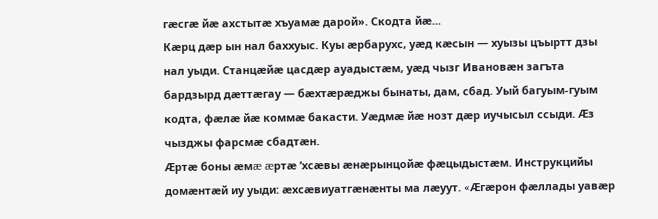гæсгæ йæ ахстытæ хъуамæ дарой». Скодта йæ...
Кæрц дæр ын нал баххуыс. Куы æрбарухс, уæд кæсын — хуызы цъыртт дзы нал уыди. Станцæйæ цасдæр ауадыстæм, уæд чызг Ивановæн загъта бардзырд дæттæгау — бæхтæрæджы бынаты, дам, сбад. Уый багуым-гуым кодта, фæлæ йæ коммæ бакасти. Уæдмæ йæ нозт дæр иучысыл ссыди. Æз чызджы фарсмæ сбадтæн.
Æртæ боны æмæ æртæ ’хсæвы æнæрынцойæ фæцыдыстæм. Инструкцийы домæнтæй иу уыди: æхсæвиуатгæнæнты ма лæуут. «Æгæрон фæллады уавæр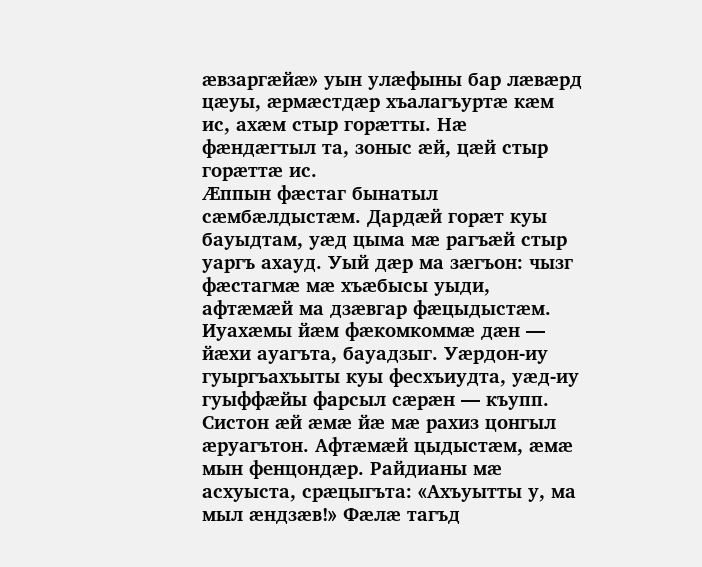æвзаргæйæ» уын улæфыны бар лæвæрд цæуы, æрмæстдæр хъалагъуртæ кæм ис, ахæм стыр горæтты. Нæ фæндæгтыл та, зоныс æй, цæй стыр горæттæ ис.
Æппын фæстаг бынатыл сæмбæлдыстæм. Дардæй горæт куы бауыдтам, уæд цыма мæ рагъæй стыр уаргъ ахауд. Уый дæр ма зæгъон: чызг фæстагмæ мæ хъæбысы уыди, афтæмæй ма дзæвгар фæцыдыстæм. Иуахæмы йæм фæкомкоммæ дæн — йæхи ауагъта, бауадзыг. Уæрдон-иу гуыргъахъыты куы фесхъиудта, уæд-иу гуыффæйы фарсыл сæрæн — къупп. Систон æй æмæ йæ мæ рахиз цонгыл æруагътон. Афтæмæй цыдыстæм, æмæ мын фенцондæр. Райдианы мæ асхуыста, срæцыгъта: «Ахъуытты у, ма мыл æндзæв!» Фæлæ тагъд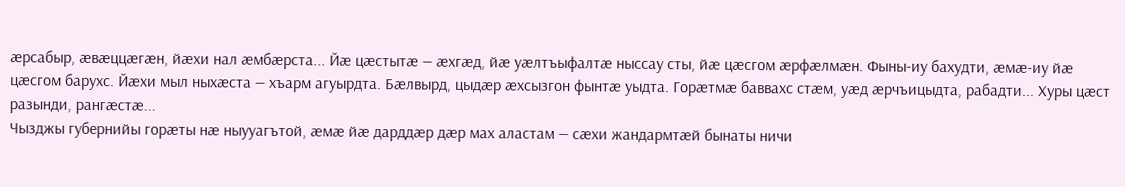æрсабыр, æвæццæгæн, йæхи нал æмбæрста... Йæ цæстытæ — æхгæд, йæ уæлтъыфалтæ ныссау сты, йæ цæсгом æрфæлмæн. Фыны-иу бахудти, æмæ-иу йæ цæсгом барухс. Йæхи мыл ныхæста — хъарм агуырдта. Бæлвырд, цыдæр æхсызгон фынтæ уыдта. Горæтмæ баввахс стæм, уæд æрчъицыдта, рабадти... Хуры цæст разынди, рангæстæ...
Чызджы губернийы горæты нæ ныууагътой, æмæ йæ дарддæр дæр мах аластам — сæхи жандармтæй бынаты ничи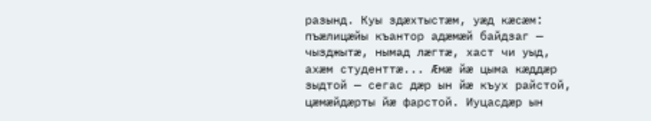разынд. Куы здæхтыстæм, уæд кæсæм: пъæлицæйы къантор адæмæй байдзаг — чызджытæ, нымад лæгтæ, хаст чи уыд, ахæм студенттæ... Æмæ йæ цыма кæддæр зыдтой — сегас дæр ын йæ къух райстой, цæмæйдæрты йæ фарстой. Иуцасдæр ын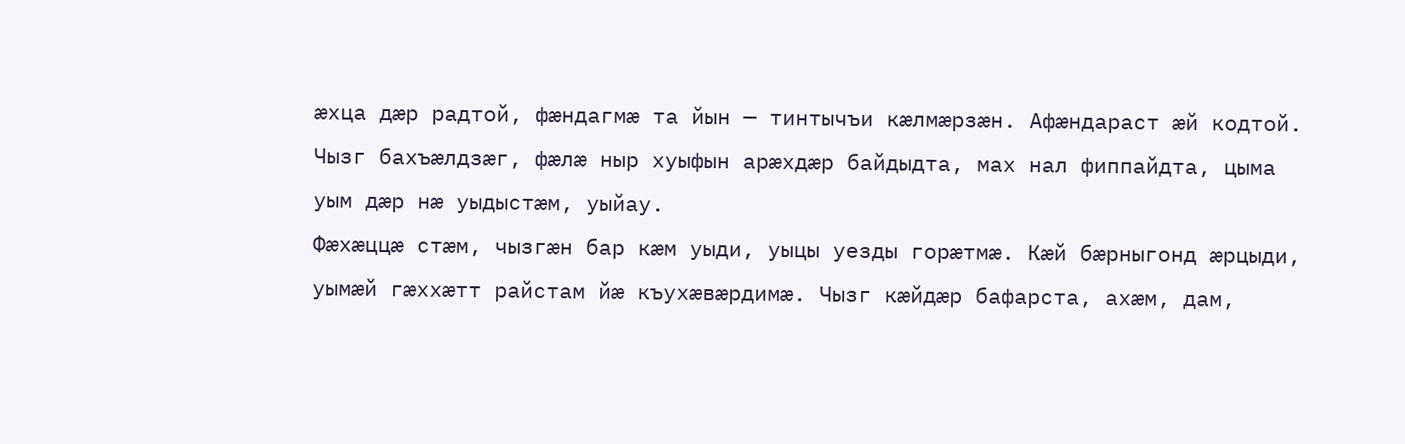æхца дæр радтой, фæндагмæ та йын — тинтычъи кæлмæрзæн. Афæндараст æй кодтой.
Чызг бахъæлдзæг, фæлæ ныр хуыфын арæхдæр байдыдта, мах нал фиппайдта, цыма уым дæр нæ уыдыстæм, уыйау.
Фæхæццæ стæм, чызгæн бар кæм уыди, уыцы уезды горæтмæ. Кæй бæрныгонд æрцыди, уымæй гæххæтт райстам йæ къухæвæрдимæ. Чызг кæйдæр бафарста, ахæм, дам,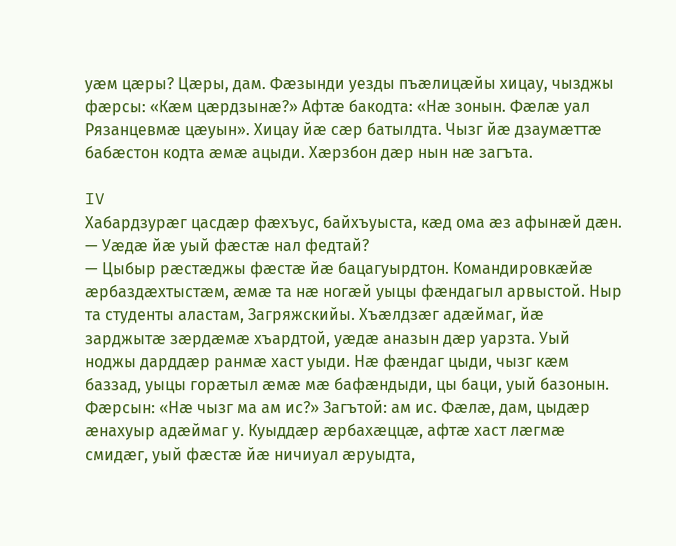уæм цæры? Цæры, дам. Фæзынди уезды пъæлицæйы хицау, чызджы фæрсы: «Кæм цæрдзынæ?» Афтæ бакодта: «Нæ зонын. Фæлæ уал Рязанцевмæ цæуын». Хицау йæ сæр батылдта. Чызг йæ дзаумæттæ бабæстон кодта æмæ ацыди. Хæрзбон дæр нын нæ загъта.

IV
Хабардзурæг цасдæр фæхъус, байхъуыста, кæд ома æз афынæй дæн.
— Уæдæ йæ уый фæстæ нал федтай?
— Цыбыр рæстæджы фæстæ йæ бацагуырдтон. Командировкæйæ æрбаздæхтыстæм, æмæ та нæ ногæй уыцы фæндагыл арвыстой. Ныр та студенты аластам, Загряжскийы. Хъæлдзæг адæймаг, йæ зарджытæ зæрдæмæ хъардтой, уæдæ аназын дæр уарзта. Уый ноджы дарддæр ранмæ хаст уыди. Нæ фæндаг цыди, чызг кæм баззад, уыцы горæтыл æмæ мæ бафæндыди, цы баци, уый базонын. Фæрсын: «Нæ чызг ма ам ис?» Загътой: ам ис. Фæлæ, дам, цыдæр æнахуыр адæймаг у. Куыддæр æрбахæццæ, афтæ хаст лæгмæ смидæг, уый фæстæ йæ ничиуал æруыдта,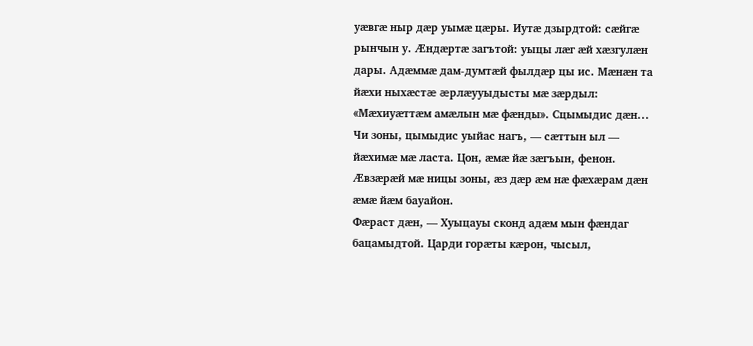уæвгæ ныр дæр уымæ цæры. Иутæ дзырдтой: сæйгæ рынчын у. Æндæртæ загътой: уыцы лæг æй хæзгулæн дары. Адæммæ дам-думтæй фылдæр цы ис. Мæнæн та йæхи ныхæстæ æрлæууыдысты мæ зæрдыл: «Мæхиуæттæм амæлын мæ фæнды». Сцымыдис дæн... Чи зоны, цымыдис уыйас нагъ, — сæттын ыл — йæхимæ мæ ласта. Цон, æмæ йæ зæгъын, фенон. Æвзæрæй мæ ницы зоны, æз дæр æм нæ фæхæрам дæн æмæ йæм бауайон.
Фæраст дæн, — Хуыцауы сконд адæм мын фæндаг бацамыдтой. Царди горæты кæрон, чысыл,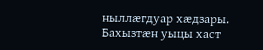ныллæгдуар хæдзары. Бахызтæн уыцы хаст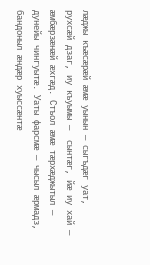лæджы къæсæрæй æмæ уынын — сыгъдæг уат, рухсæй дзаг, иу къуымы —  сынтæг, йæ иу хай — æмбæрзæнæй æхгæд. Стъол æмæ тæрхæджытыл — дунейы чингуытæ. Уаты фарсмæ — чысыл æрмадз, бандоныл æндæр хуыссæнтæ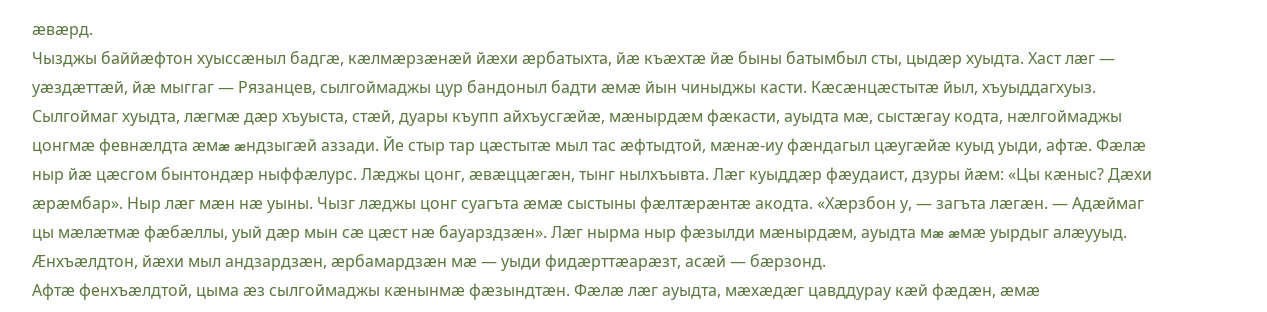æвæрд.
Чызджы баййæфтон хуыссæныл бадгæ, кæлмæрзæнæй йæхи æрбатыхта, йæ къæхтæ йæ быны батымбыл сты, цыдæр хуыдта. Хаст лæг — уæздæттæй, йæ мыггаг — Рязанцев, сылгоймаджы цур бандоныл бадти æмæ йын чиныджы касти. Кæсæнцæстытæ йыл, хъуыддагхуыз. Сылгоймаг хуыдта, лæгмæ дæр хъуыста, стæй, дуары къупп айхъусгæйæ, мæнырдæм фæкасти, ауыдта мæ, сыстæгау кодта, нæлгоймаджы цонгмæ февнæлдта æмæ æндзыгæй аззади. Йе стыр тар цæстытæ мыл тас æфтыдтой, мæнæ-иу фæндагыл цæугæйæ куыд уыди, афтæ. Фæлæ ныр йæ цæсгом бынтондæр ныффæлурс. Лæджы цонг, æвæццæгæн, тынг нылхъывта. Лæг куыддæр фæудаист, дзуры йæм: «Цы кæныс? Дæхи æрæмбар». Ныр лæг мæн нæ уыны. Чызг лæджы цонг суагъта æмæ сыстыны фæлтæрæнтæ акодта. «Хæрзбон у, — загъта лæгæн. — Адæймаг цы мæлæтмæ фæбæллы, уый дæр мын сæ цæст нæ бауарздзæн». Лæг нырма ныр фæзылди мæнырдæм, ауыдта мæ æмæ уырдыг алæууыд. Æнхъæлдтон, йæхи мыл андзардзæн, æрбамардзæн мæ — уыди фидæрттæарæзт, асæй — бæрзонд.
Афтæ фенхъæлдтой, цыма æз сылгоймаджы кæнынмæ фæзындтæн. Фæлæ лæг ауыдта, мæхæдæг цавддурау кæй фæдæн, æмæ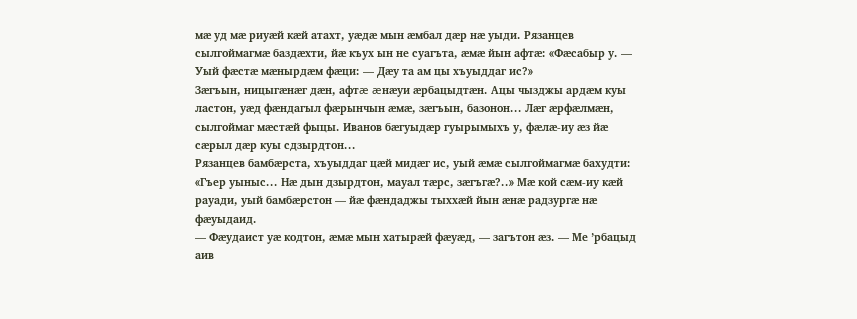мæ уд мæ риуæй кæй атахт, уæдæ мын æмбал дæр нæ уыди. Рязанцев сылгоймагмæ баздæхти, йæ къух ын не суагъта, æмæ йын афтæ: «Фæсабыр у. — Уый фæстæ мæнырдæм фæци: — Дæу та ам цы хъуыддаг ис?»
Зæгъын, ницыгæнæг дæн, афтæ æнæуи æрбацыдтæн. Ацы чызджы ардæм куы ластон, уæд фæндагыл фæрынчын æмæ, зæгъын, базонон... Лæг æрфæлмæн, сылгоймаг мæстæй фыцы. Иванов бæгуыдæр гуырымыхъ у, фæлæ-иу æз йæ сæрыл дæр куы сдзырдтон...
Рязанцев бамбæрста, хъуыддаг цæй мидæг ис, уый æмæ сылгоймагмæ бахудти: «Гъер уыныс... Нæ дын дзырдтон, мауал тæрс, зæгъгæ?..» Мæ кой сæм-иу кæй рауади, уый бамбæрстон — йæ фæндаджы тыххæй йын æнæ радзургæ нæ фæуыдаид.
— Фæудаист уæ кодтон, æмæ мын хатырæй фæуæд, — загътон æз. — Ме ’рбацыд аив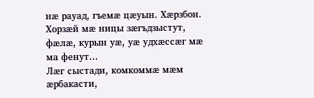нæ рауад, гъемæ цæуын. Хæрзбон. Хорзæй мæ ницы зæгъдзыстут, фæлæ, курын уæ, уæ удхæссæг мæ ма фенут...
Лæг сыстади, комкоммæ мæм æрбакасти,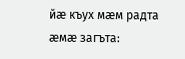йæ къух мæм радта æмæ загъта: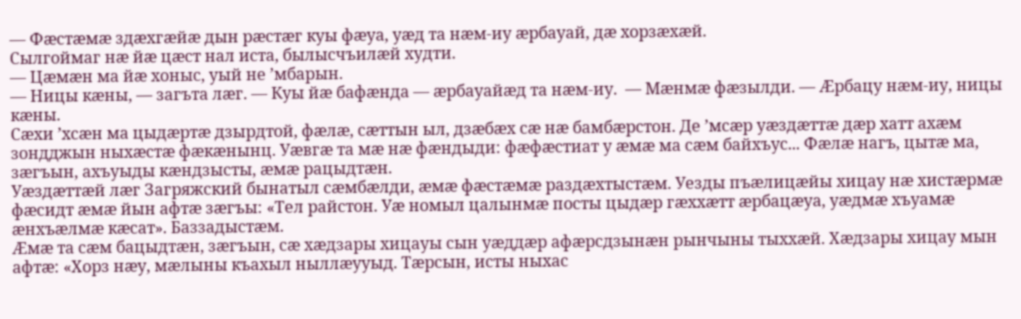— Фæстæмæ здæхгæйæ дын рæстæг куы фæуа, уæд та нæм-иу æрбауай, дæ хорзæхæй.
Сылгоймаг нæ йæ цæст нал иста, былысчъилæй худти.
— Цæмæн ма йæ хоныс, уый не ’мбарын.
— Ницы кæны, — загъта лæг. — Куы йæ бафæнда — æрбауайæд та нæм-иу.  — Мæнмæ фæзылди. — Æрбацу нæм-иу, ницы кæны.
Сæхи ’хсæн ма цыдæртæ дзырдтой, фæлæ, сæттын ыл, дзæбæх сæ нæ бамбæрстон. Де ’мсæр уæздæттæ дæр хатт ахæм зондджын ныхæстæ фæкæнынц. Уæвгæ та мæ нæ фæндыди: фæфæстиат у æмæ ма сæм байхъус... Фæлæ нагъ, цытæ ма, зæгъын, ахъуыды кæндзысты, æмæ рацыдтæн.
Уæздæттæй лæг Загряжский бынатыл сæмбæлди, æмæ фæстæмæ раздæхтыстæм. Уезды пъæлицæйы хицау нæ хистæрмæ фæсидт æмæ йын афтæ зæгъы: «Тел райстон. Уæ номыл цалынмæ посты цыдæр гæххæтт æрбацæуа, уæдмæ хъуамæ æнхъæлмæ кæсат». Баззадыстæм.
Æмæ та сæм бацыдтæн, зæгъын, сæ хæдзары хицауы сын уæддæр афæрсдзынæн рынчыны тыххæй. Хæдзары хицау мын афтæ: «Хорз нæу, мæлыны къахыл ныллæууыд. Тæрсын, исты ныхас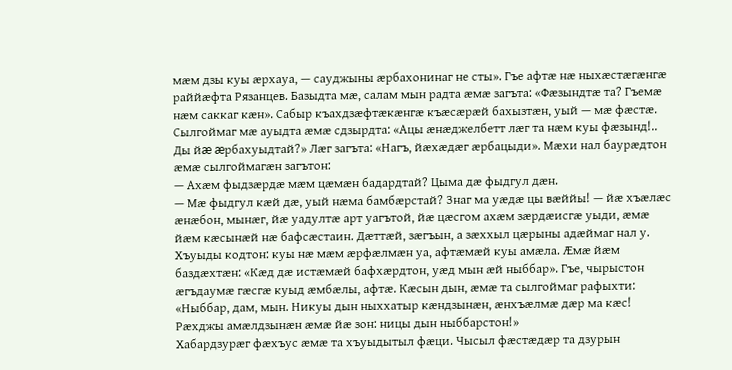мæм дзы куы æрхауа, — сауджыны æрбахонинаг не сты». Гъе афтæ нæ ныхæстæгæнгæ раййæфта Рязанцев. Базыдта мæ, салам мын радта æмæ загъта: «Фæзындтæ та? Гъемæ нæм саккаг кæн». Сабыр къахдзæфтæкæнгæ къæсæрæй бахызтæн, уый — мæ фæстæ. Сылгоймаг мæ ауыдта æмæ сдзырдта: «Ацы æнæджелбетт лæг та нæм куы фæзынд!.. Ды йæ æрбахуыдтай?» Лæг загъта: «Нагъ, йæхæдæг æрбацыди». Мæхи нал баурæдтон æмæ сылгоймагæн загътон:
— Ахæм фыдзæрдæ мæм цæмæн бадардтай? Цыма дæ фыдгул дæн.
— Мæ фыдгул кæй дæ, уый нæма бамбæрстай? Знаг ма уæдæ цы вæййы! — йæ хъæлæс æнæбон, мынæг, йæ уадултæ арт уагътой, йæ цæсгом ахæм зæрдæисгæ уыди, æмæ йæм кæсынæй нæ бафсæстаин. Дæттæй, зæгъын, а зæххыл цæрыны адæймаг нал у. Хъуыды кодтон: куы нæ мæм æрфæлмæн уа, афтæмæй куы амæла. Æмæ йæм баздæхтæн: «Кæд дæ истæмæй бафхæрдтон, уæд мын æй ныббар». Гъе, чырыстон æгъдаумæ гæсгæ куыд æмбæлы, афтæ. Кæсын дын, æмæ та сылгоймаг рафыхти: «Ныббар, дам, мын. Никуы дын ныххатыр кæндзынæн, æнхъæлмæ дæр ма кæс! Рæхджы амæлдзынæн æмæ йæ зон: ницы дын ныббарстон!»
Хабардзурæг фæхъус æмæ та хъуыдытыл фæци. Чысыл фæстæдæр та дзурын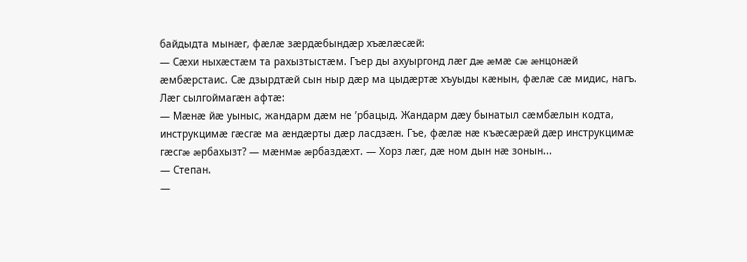байдыдта мынæг, фæлæ зæрдæбындæр хъæлæсæй:
— Сæхи ныхæстæм та рахызтыстæм. Гъер ды ахуыргонд лæг дæ æмæ сæ æнцонæй æмбæрстаис. Сæ дзырдтæй сын ныр дæр ма цыдæртæ хъуыды кæнын, фæлæ сæ мидис, нагъ.
Лæг сылгоймагæн афтæ:
— Мæнæ йæ уыныс, жандарм дæм не ’рбацыд. Жандарм дæу бынатыл сæмбæлын кодта, инструкцимæ гæсгæ ма æндæрты дæр ласдзæн. Гъе, фæлæ нæ къæсæрæй дæр инструкцимæ гæсгæ æрбахызт? — мæнмæ æрбаздæхт. — Хорз лæг, дæ ном дын нæ зонын...
— Степан.
—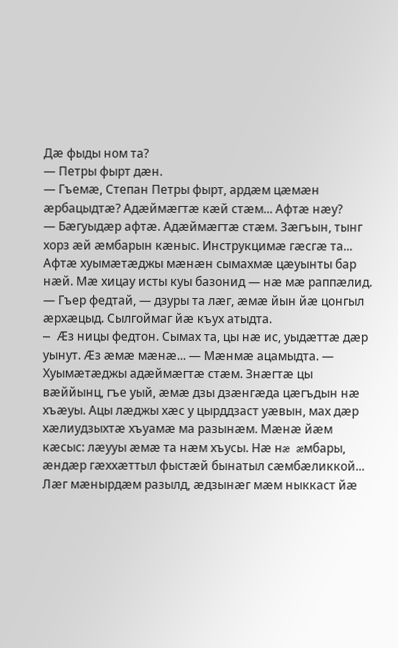Дæ фыды ном та?
— Петры фырт дæн.
— Гъемæ, Степан Петры фырт, ардæм цæмæн æрбацыдтæ? Адæймæгтæ кæй стæм... Афтæ нæу?
— Бæгуыдæр афтæ. Адæймæгтæ стæм. Зæгъын, тынг хорз æй æмбарын кæныс. Инструкцимæ гæсгæ та... Афтæ хуымæтæджы мæнæн сымахмæ цæуынты бар нæй. Мæ хицау исты куы базонид — нæ мæ раппæлид.
— Гъер федтай, — дзуры та лæг, æмæ йын йæ цонгыл æрхæцыд. Сылгоймаг йæ къух атыдта.
— Æз ницы федтон. Сымах та, цы нæ ис, уыдæттæ дæр уынут. Æз æмæ мæнæ... — Мæнмæ ацамыдта. — Хуымæтæджы адæймæгтæ стæм. Знæгтæ цы вæййынц, гъе уый, æмæ дзы дзæнгæда цæгъдын нæ хъæуы. Ацы лæджы хæс у цырддзаст уæвын, мах дæр хæлиудзыхтæ хъуамæ ма разынæм. Мæнæ йæм кæсыс: лæууы æмæ та нæм хъусы. Нæ нæ æмбары, æндæр гæххæттыл фыстæй бынатыл сæмбæликкой...
Лæг мæнырдæм разылд, æдзынæг мæм ныккаст йæ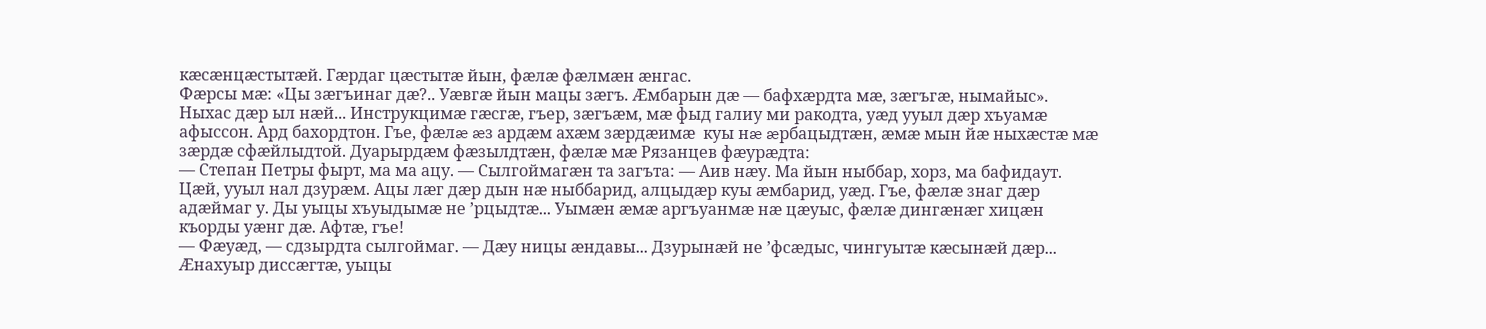кæсæнцæстытæй. Гæрдаг цæстытæ йын, фæлæ фæлмæн æнгас.
Фæрсы мæ: «Цы зæгъинаг дæ?.. Уæвгæ йын мацы зæгъ. Æмбарын дæ — бафхæрдта мæ, зæгъгæ, нымайыс».
Ныхас дæр ыл нæй... Инструкцимæ гæсгæ, гъер, зæгъæм, мæ фыд галиу ми ракодта, уæд ууыл дæр хъуамæ афыссон. Ард бахордтон. Гъе, фæлæ æз ардæм ахæм зæрдæимæ  куы нæ æрбацыдтæн, æмæ мын йæ ныхæстæ мæ зæрдæ сфæйлыдтой. Дуарырдæм фæзылдтæн, фæлæ мæ Рязанцев фæурæдта:
— Степан Петры фырт, ма ма ацу. — Сылгоймагæн та загъта: — Аив нæу. Ма йын ныббар, хорз, ма бафидаут. Цæй, ууыл нал дзурæм. Ацы лæг дæр дын нæ ныббарид, алцыдæр куы æмбарид, уæд. Гъе, фæлæ знаг дæр адæймаг у. Ды уыцы хъуыдымæ не ’рцыдтæ... Уымæн æмæ аргъуанмæ нæ цæуыс, фæлæ дингæнæг хицæн къорды уæнг дæ. Афтæ, гъе!
— Фæуæд, — сдзырдта сылгоймаг. — Дæу ницы æндавы... Дзурынæй не ’фсæдыс, чингуытæ кæсынæй дæр...
Æнахуыр диссæгтæ, уыцы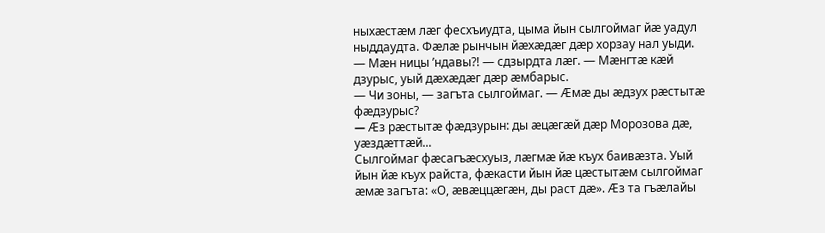ныхæстæм лæг фесхъиудта, цыма йын сылгоймаг йæ уадул ныддаудта. Фæлæ рынчын йæхæдæг дæр хорзау нал уыди.
— Мæн ницы ’ндавы?! — сдзырдта лæг. — Мæнгтæ кæй дзурыс, уый дæхæдæг дæр æмбарыс.
— Чи зоны, — загъта сылгоймаг. — Æмæ ды æдзух рæстытæ фæдзурыс?
— Æз рæстытæ фæдзурын: ды æцæгæй дæр Морозова дæ, уæздæттæй...
Сылгоймаг фæсагъæсхуыз, лæгмæ йæ къух баивæзта. Уый йын йæ къух райста, фæкасти йын йæ цæстытæм сылгоймаг æмæ загъта: «О, æвæццæгæн, ды раст дæ». Æз та гъæлайы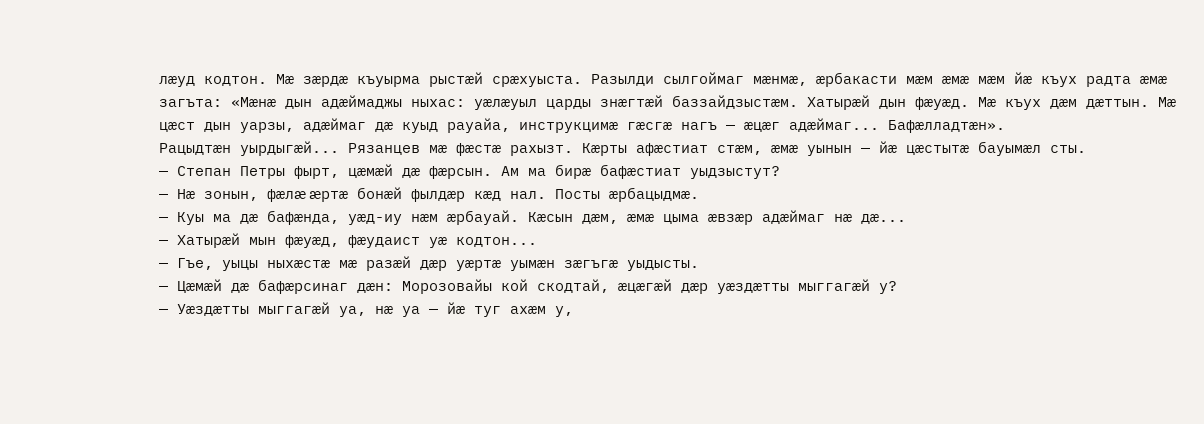лæуд кодтон. Мæ зæрдæ къуырма рыстæй срæхуыста. Разылди сылгоймаг мæнмæ, æрбакасти мæм æмæ мæм йæ къух радта æмæ загъта: «Мæнæ дын адæймаджы ныхас: уæлæуыл царды знæгтæй баззайдзыстæм. Хатырæй дын фæуæд. Мæ къух дæм дæттын. Мæ цæст дын уарзы, адæймаг дæ куыд рауайа, инструкцимæ гæсгæ нагъ — æцæг адæймаг... Бафæлладтæн».
Рацыдтæн уырдыгæй... Рязанцев мæ фæстæ рахызт. Кæрты афæстиат стæм, æмæ уынын — йæ цæстытæ бауымæл сты.
— Степан Петры фырт, цæмæй дæ фæрсын. Ам ма бирæ бафæстиат уыдзыстут?
— Нæ зонын, фæлæ æртæ бонæй фылдæр кæд нал. Посты æрбацыдмæ.
— Куы ма дæ бафæнда, уæд-иу нæм æрбауай. Кæсын дæм, æмæ цыма æвзæр адæймаг нæ дæ...
— Хатырæй мын фæуæд, фæудаист уæ кодтон...
— Гъе, уыцы ныхæстæ мæ разæй дæр уæртæ уымæн зæгъгæ уыдысты.
— Цæмæй дæ бафæрсинаг дæн: Морозовайы кой скодтай, æцæгæй дæр уæздæтты мыггагæй у?
— Уæздæтты мыггагæй уа, нæ уа — йæ туг ахæм у,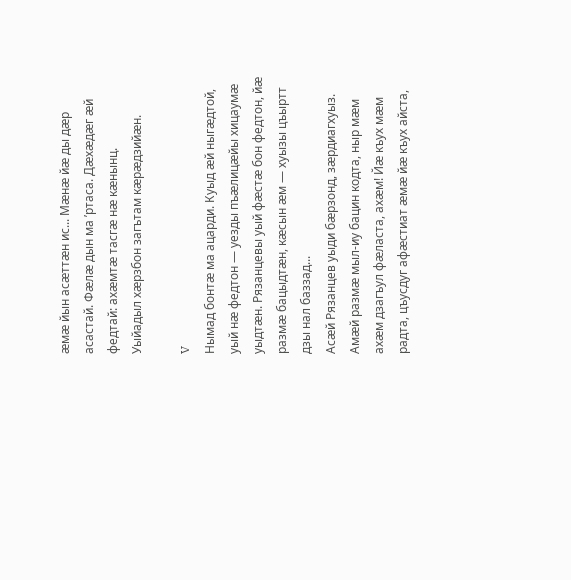æмæ йын асæттæн ис... Мæнæ йæ ды дæр асастай. Фæлæ дын ма ’ртаса. Дæхæдæг æй федтай: ахæмтæ тасгæ нæ кæнынц.
Уыйадыл хæрзбон загътам кæрæдзийæн.

V
Нымад бонтæ ма ацарди. Куыд æй ныгæдтой, уый нæ федтон — уезды пъæлицæйы хицаумæ уыдтæн. Рязанцевы уый фæстæ бон федтон, йæ размæ бацыдтæн, кæсын æм — хуызы цъыртт дзы нал баззад...
Асæй Рязанцев уыди бæрзонд, зæрдиагхуыз. Амæй размæ мыл-иу бацин кодта, ныр мæм ахæм дзагъул фæласта, ахæм! Йæ къух мæм радта, цъусдуг афæстиат æмæ йæ къух айста,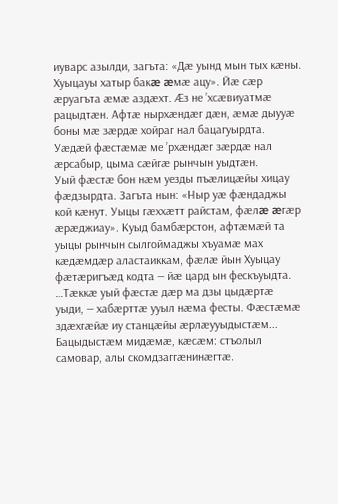иуварс азылди, загъта: «Дæ уынд мын тых кæны. Хуыцауы хатыр бакæ æмæ ацу». Йæ сæр æруагъта æмæ аздæхт. Æз не ’хсæвиуатмæ рацыдтæн. Афтæ нырхæндæг дæн, æмæ дыууæ боны мæ зæрдæ хойраг нал бацагуырдта. Уæдæй фæстæмæ ме ’рхæндæг зæрдæ нал æрсабыр, цыма сæйгæ рынчын уыдтæн.
Уый фæстæ бон нæм уезды пъæлицæйы хицау фæдзырдта. Загъта нын: «Ныр уæ фæндаджы кой кæнут. Уыцы гæххæтт райстам, фæлæ æгæр æрæджиау». Куыд бамбæрстон, афтæмæй та уыцы рынчын сылгоймаджы хъуамæ мах кæдæмдæр аластаиккам, фæлæ йын Хуыцау фæтæригъæд кодта — йæ цард ын фескъуыдта.
…Тæккæ уый фæстæ дæр ма дзы цыдæртæ уыди, — хабæрттæ ууыл нæма фесты. Фæстæмæ здæхгæйæ иу станцæйы æрлæууыдыстæм... Бацыдыстæм мидæмæ, кæсæм: стъолыл самовар, алы скомдзаггæнинæгтæ.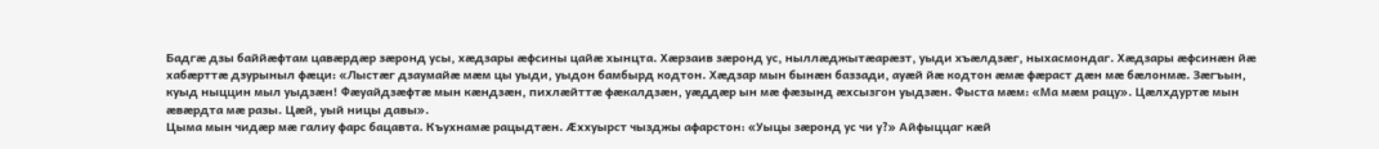Бадгæ дзы баййæфтам цавæрдæр зæронд усы, хæдзары æфсины цайæ хынцта. Хæрзаив зæронд ус, ныллæджытæарæзт, уыди хъæлдзæг, ныхасмондаг. Хæдзары æфсинæн йæ хабæрттæ дзурыныл фæци: «Лыстæг дзаумайæ мæм цы уыди, уыдон бамбырд кодтон. Хæдзар мын бынæн баззади, ауæй йæ кодтон æмæ фæраст дæн мæ бæлонмæ. Зæгъын, куыд ныццин мыл уыдзæн! Фæуайдзæфтæ мын кæндзæн, пихлæйттæ фæкалдзæн, уæддæр ын мæ фæзынд æхсызгон уыдзæн. Фыста мæм: «Ма мæм рацу». Цæлхдуртæ мын æвæрдта мæ разы. Цæй, уый ницы давы».
Цыма мын чидæр мæ галиу фарс бацавта. Къухнамæ рацыдтæн. Æххуырст чызджы афарстон: «Уыцы зæронд ус чи у?» Айфыццаг кæй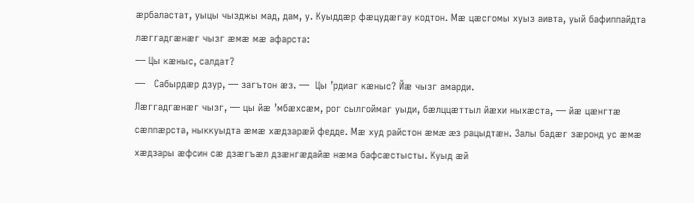æрбаластат, уыцы чызджы мад, дам, у. Куыддæр фæцудæгау кодтон. Мæ цæсгомы хуыз аивта, уый бафиппайдта лæггадгæнæг чызг æмæ мæ афарста:
— Цы кæныс, салдат?
—   Сабырдæр дзур, — загътон æз. —  Цы ’рдиаг кæныс? Йæ чызг амарди.
Лæггадгæнæг чызг, — цы йæ ’мбæхсæм, рог сылгоймаг уыди, бæлццæттыл йæхи ныхæста, — йæ цæнгтæ сæппæрста, ныккуыдта æмæ хæдзарæй федде. Мæ худ райстон æмæ æз рацыдтæн. Залы бадæг зæронд ус æмæ хæдзары æфсин сæ дзæгъæл дзæнгæдайæ нæма бафсæстысты. Куыд æй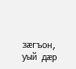зæгъон, уый дæр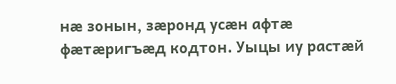нæ зонын, зæронд усæн афтæ фæтæригъæд кодтон. Уыцы иу растæй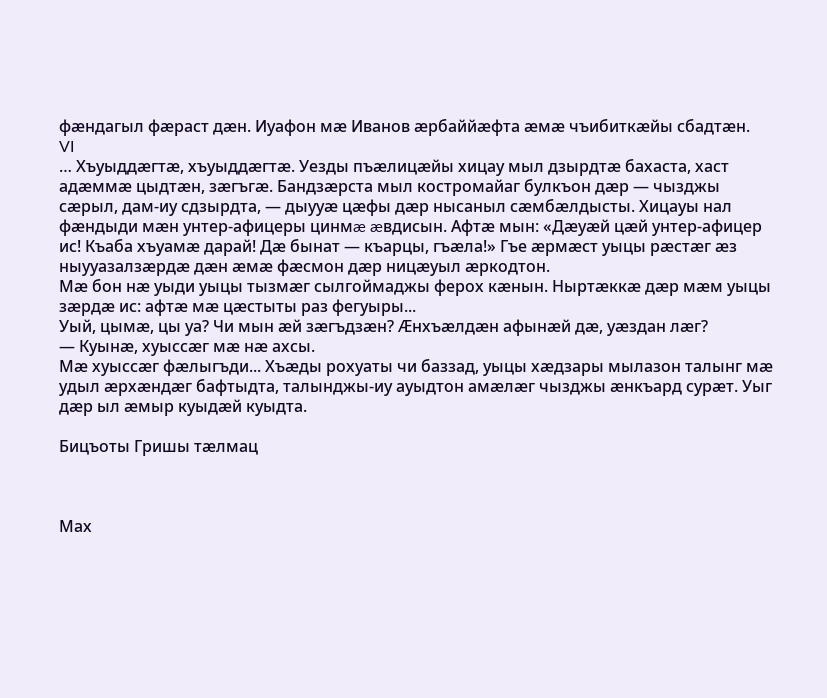фæндагыл фæраст дæн. Иуафон мæ Иванов æрбаййæфта æмæ чъибиткæйы сбадтæн.
VI
… Хъуыддæгтæ, хъуыддæгтæ. Уезды пъæлицæйы хицау мыл дзырдтæ бахаста, хаст адæммæ цыдтæн, зæгъгæ. Бандзæрста мыл костромайаг булкъон дæр — чызджы сæрыл, дам-иу сдзырдта, — дыууæ цæфы дæр нысаныл сæмбæлдысты. Хицауы нал фæндыди мæн унтер-афицеры цинмæ æвдисын. Афтæ мын: «Дæуæй цæй унтер-афицер ис! Къаба хъуамæ дарай! Дæ бынат — къарцы, гъæла!» Гъе æрмæст уыцы рæстæг æз ныууазалзæрдæ дæн æмæ фæсмон дæр ницæуыл æркодтон.
Мæ бон нæ уыди уыцы тызмæг сылгоймаджы ферох кæнын. Ныртæккæ дæр мæм уыцы зæрдæ ис: афтæ мæ цæстыты раз фегуыры...
Уый, цымæ, цы уа? Чи мын æй зæгъдзæн? Æнхъæлдæн афынæй дæ, уæздан лæг?
— Куынæ, хуыссæг мæ нæ ахсы.
Мæ хуыссæг фæлыгъди... Хъæды рохуаты чи баззад, уыцы хæдзары мылазон талынг мæ удыл æрхæндæг бафтыдта, талынджы-иу ауыдтон амæлæг чызджы æнкъард сурæт. Уыг дæр ыл æмыр куыдæй куыдта.

Бицъоты Гришы тæлмац



Мах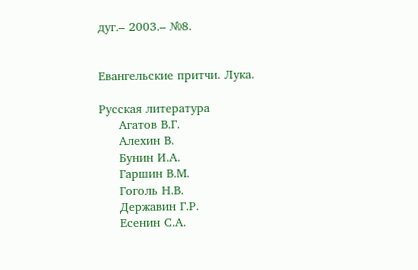дуг.– 2003.– №8.


Евангельские притчи. Лука.

Русская литература
     Агатов В.Г.
     Алехин В.
     Бунин И.А.
     Гаршин В.М.
     Гоголь Н.В.
     Державин Г.Р.
     Есенин С.А.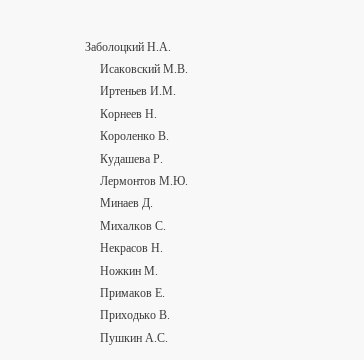Заболоцкий Н.А.
     Исаковский М.В.
     Иртеньев И.М.
     Корнеев Н.
     Короленко В.
     Кудашева Р.
     Лермонтов М.Ю.
     Минаев Д.
     Михалков С.
     Некрасов Н.
     Ножкин М.
     Примаков Е.
     Приходько В.
     Пушкин А.С.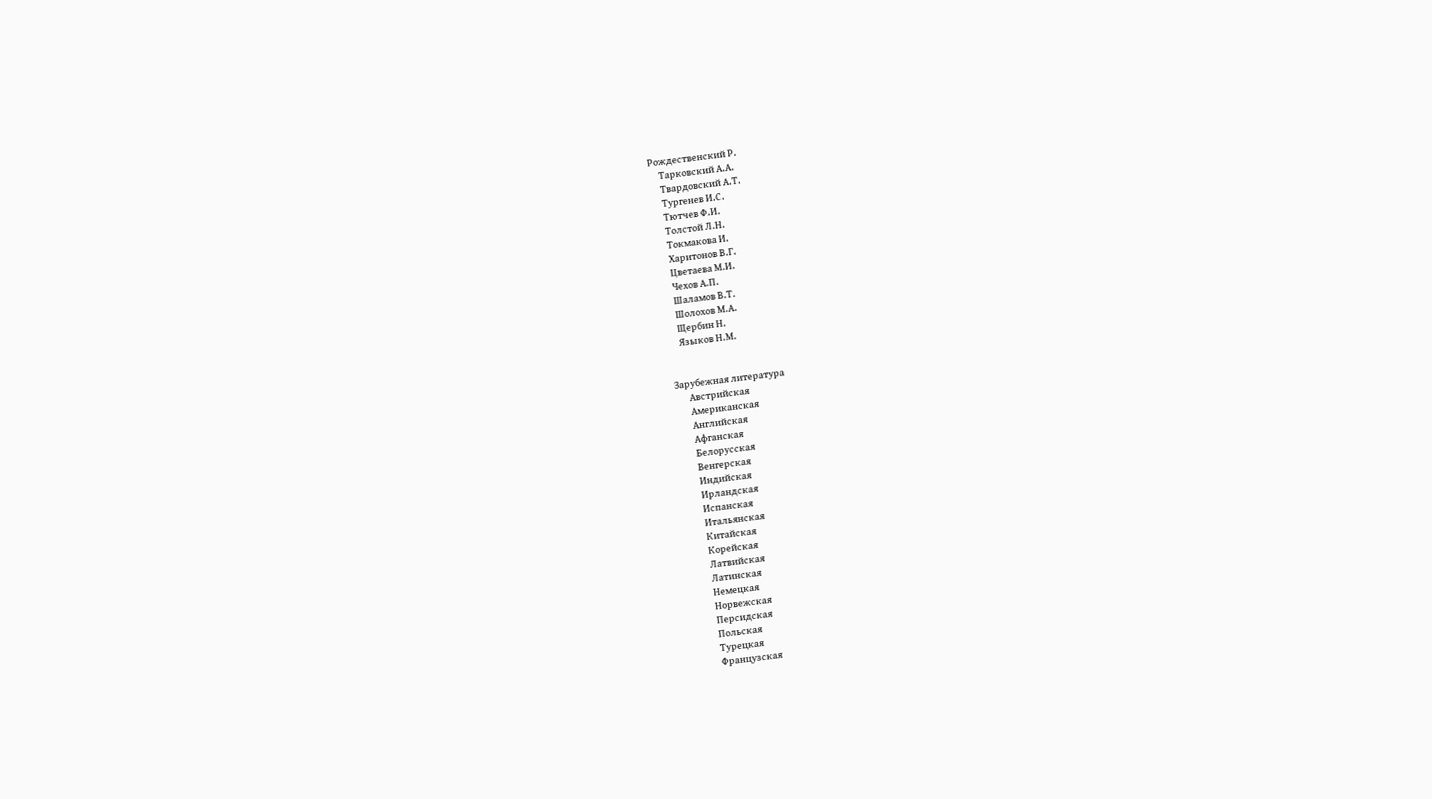Рождественский Р.
     Тарковский А.А.
     Твардовский А.Т.
     Тургенев И.С.
     Тютчев Ф.И.
     Толстой Л.Н.
     Токмакова И.
     Харитонов В.Г.
     Цветаева М.И.
     Чехов А.П.
     Шаламов В.Т.
     Шолохов М.А.
     Щербин Н.
     Языков Н.М.


Зарубежная литература
       Австрийская
       Американская
       Английская
       Афганская
       Белорусская
       Венгерская
       Индийская
       Ирландская
       Испанская
       Итальянская
       Китайская
       Корейская
       Латвийская
       Латинская
       Немецкая
       Норвежская
       Персидская
       Польская
       Турецкая
       Французская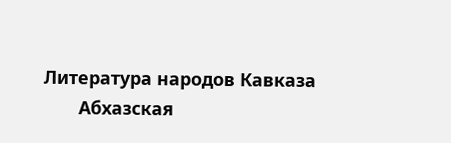Литература народов Кавказа
       Абхазская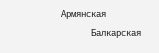Армянская
      Балкарская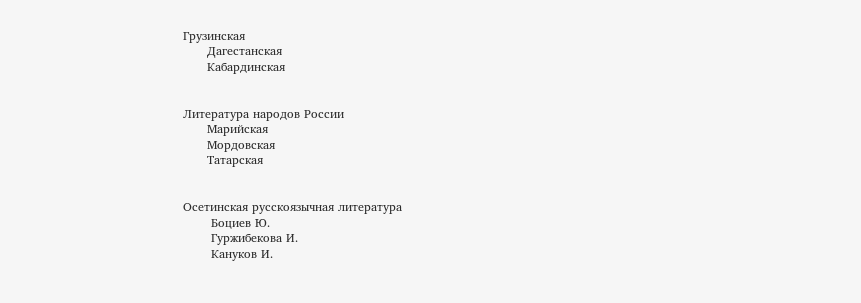Грузинская
      Дагестанская
      Кабардинская


Литература народов России
      Марийская
      Мордовская
      Татарская


Осетинская русскоязычная литература
       Боциев Ю.
       Гуржибекова И.
       Кануков И.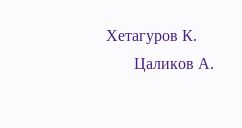Хетагуров К.
       Цаликов А.